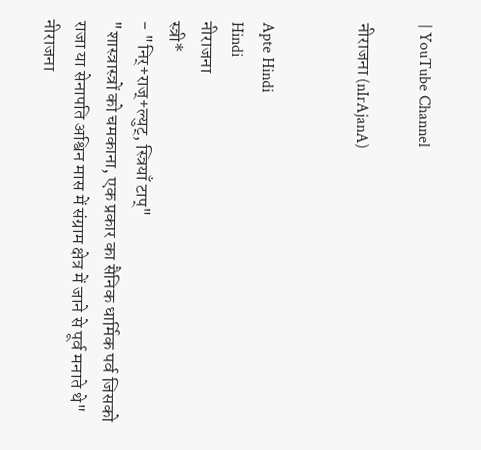| YouTube Channel

नीराजना (nIrAjanA)


Apte Hindi
Hindi
नीराजना
स्त्री*
- "निर्+राज्+ल्युट्, स्त्रियाँ टाप्"
"शास्त्रास्त्रों को चमकाना, एक प्रकार का सैनिक धार्मिक पर्व जिसको राजा या सेनापति अश्विन मास में संग्राम क्षेत्र में जाने से पूर्व मनाते थे"
नीराजना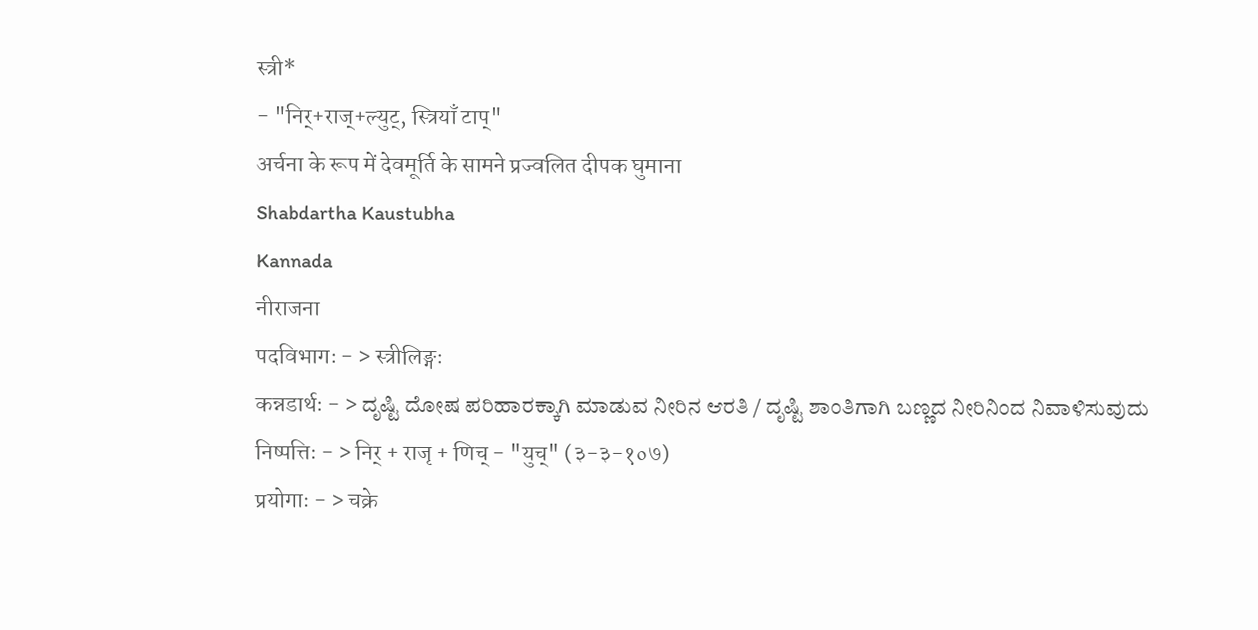स्त्री*
- "निर्+राज्+ल्युट्, स्त्रियाँ टाप्"
अर्चना के रूप में देवमूर्ति के सामने प्रज्वलित दीपक घुमाना
Shabdartha Kaustubha
Kannada
नीराजना
पदविभागः - > स्त्रीलिङ्गः
कन्नडार्थः - > ದೃಷ್ಟಿ ದೋಷ ಪರಿಹಾರಕ್ಕಾಗಿ ಮಾಡುವ ನೀರಿನ ಆರತಿ / ದೃಷ್ಟಿ ಶಾಂತಿಗಾಗಿ ಬಣ್ಣದ ನೀರಿನಿಂದ ನಿವಾಳಿಸುವುದು
निष्पत्तिः - > निर् + राजृ + णिच् - "युच्" (३-३-१०७)
प्रयोगाः - > चक्रे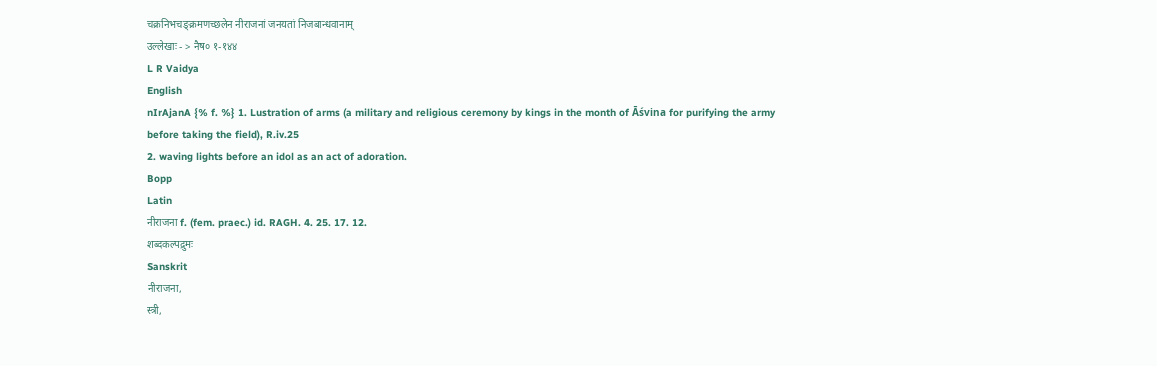चक्रनिभचङ्क्रमणच्छलेन नीराजनां जनयतां निजबान्धवानाम्
उल्लेखाः - > नैष० १-१४४
L R Vaidya
English
nIrAjanA {% f. %} 1. Lustration of arms (a military and religious ceremony by kings in the month of Āśvina for purifying the army before taking the field), R.iv.25
2. waving lights before an idol as an act of adoration.
Bopp
Latin
नीराजना f. (fem. praec.) id. RAGH. 4. 25. 17. 12.
शब्दकल्पद्रुमः
Sanskrit
नीराजना,
स्त्री,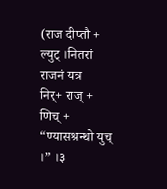(राज दीप्तौ + ल्युट् ।नितरां राजनं यत्र
निर्+ राज् + णिच् + “ण्यासश्रन्थो युच् ।” ।३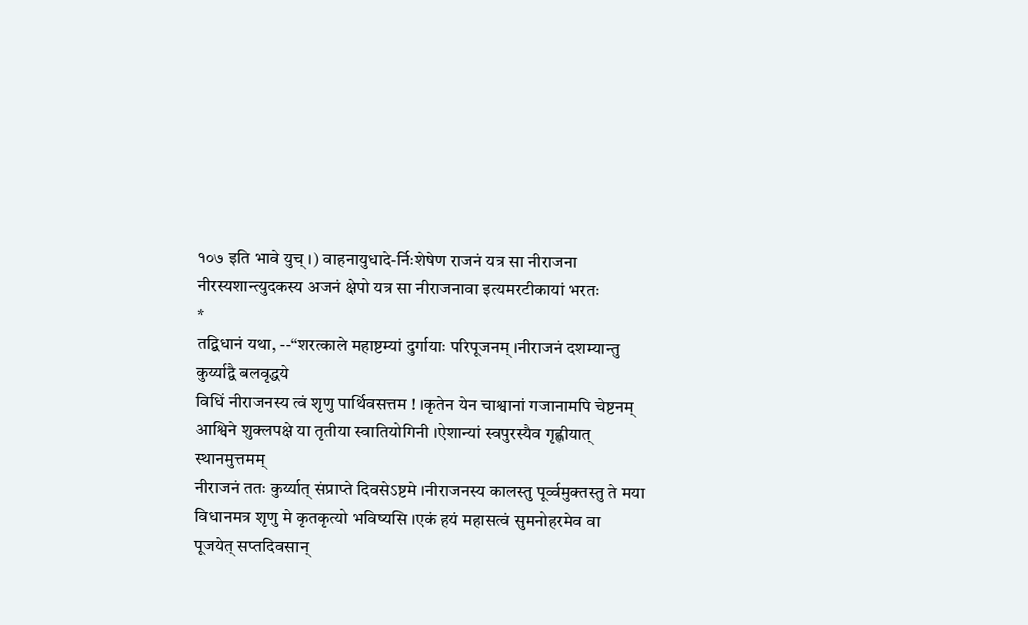१०७ इति भावे युच् ।) वाहनायुधादे-र्निःशेषेण राजनं यत्र सा नीराजना नीरस्यशान्त्युदकस्य अजनं क्षेपो यत्र सा नीराजनावा इत्यमरटीकायां भरतः
*
तद्बिधानं यथा, --“शरत्काले महाष्टम्यां दुर्गायाः परिपूजनम् ।नीराजनं दशम्यान्तु कुर्य्याद्वै बलवृद्धये
विधिं नीराजनस्य त्वं शृणु पार्थिवसत्तम ! ।कृतेन येन चाश्वानां गजानामपि चेष्टनम्
आश्विने शुक्लपक्षे या तृतीया स्वातियोगिनी ।ऐशान्यां स्वपुरस्यैव गृह्णीयात् स्थानमुत्तमम्
नीराजनं ततः कुर्य्यात् संप्राप्ते दिवसेऽष्टमे ।नीराजनस्य कालस्तु पूर्व्वमुक्तस्तु ते मया
विधानमत्र शृणु मे कृतकृत्यो भविष्यसि ।एकं हयं महासत्वं सुमनोहरमेव वा
पूजयेत् सप्तदिवसान्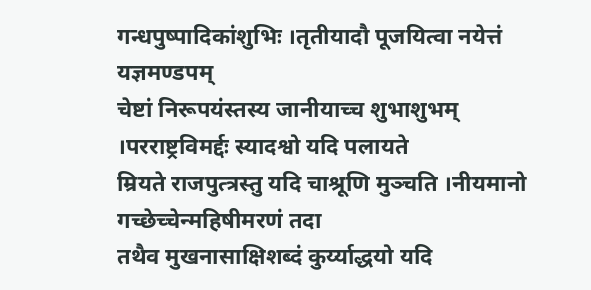गन्धपुष्पादिकांशुभिः ।तृतीयादौ पूजयित्वा नयेत्तं यज्ञमण्डपम्
चेष्टां निरूपयंस्तस्य जानीयाच्च शुभाशुभम् ।परराष्ट्रविमर्द्दः स्यादश्वो यदि पलायते
म्रियते राजपुत्त्रस्तु यदि चाश्रूणि मुञ्चति ।नीयमानो गच्छेच्चेन्महिषीमरणं तदा
तथैव मुखनासाक्षिशब्दं कुर्य्याद्धयो यदि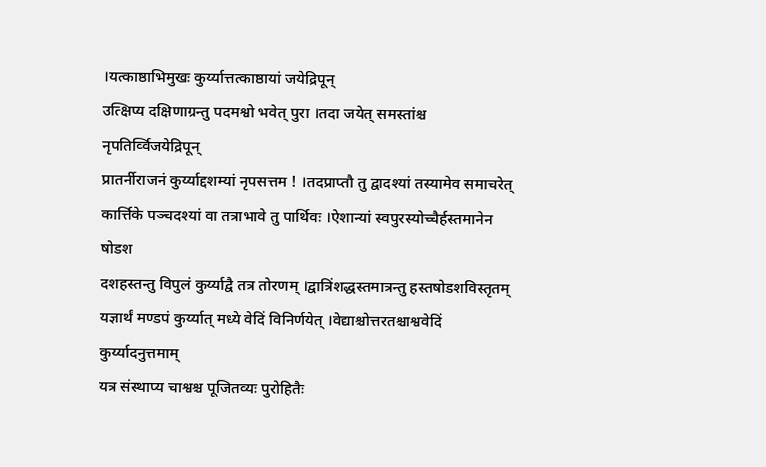।यत्काष्ठाभिमुखः कुर्य्यात्तत्काष्ठायां जयेद्रिपून्
उत्क्षिप्य दक्षिणाग्रन्तु पदमश्वो भवेत् पुरा ।तदा जयेत् समस्तांश्च नृपतिर्व्विजयेद्रिपून्
प्रातर्नीराजनं कुर्य्याद्दशम्यां नृपसत्तम ! ।तदप्राप्तौ तु द्वादश्यां तस्यामेव समाचरेत्
कार्त्तिके पञ्चदश्यां वा तत्राभावे तु पार्थिवः ।ऐशान्यां स्वपुरस्योच्चैर्हस्तमानेन षोडश
दशहस्तन्तु विपुलं कुर्य्याद्वै तत्र तोरणम् ।द्वात्रिंशद्धस्तमात्रन्तु हस्तषोडशविस्तृतम्
यज्ञार्थं मण्डपं कुर्य्यात् मध्ये वेदिं विनिर्णयेत् ।वेद्याश्चोत्तरतश्चाश्ववेदिं कुर्य्यादनुत्तमाम्
यत्र संस्थाप्य चाश्वश्च पूजितव्यः पुरोहितैः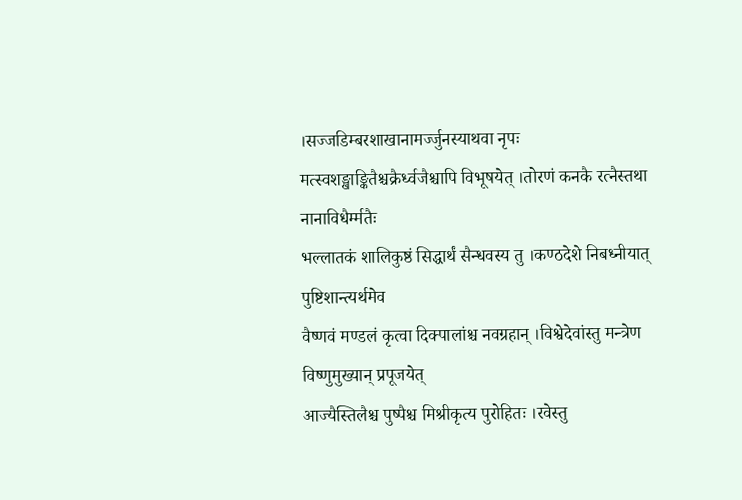।सज्जडिम्बरशाखानामर्ज्जुनस्याथवा नृपः
मत्स्वशङ्खाङ्कितैश्चक्रैर्ध्वजैश्चापि विभूषयेत् ।तोरणं कनकै रत्नैस्तथा नानाविधैर्म्मतैः
भल्लातकं शालिकुष्ठं सिद्धार्थं सैन्धवस्य तु ।कण्ठदेशे निबध्नीयात् पुष्टिशान्त्यर्थमेव
वैष्णवं मण्डलं कृत्वा दिक्पालांश्च नवग्रहान् ।विश्वेदेवांस्तु मन्त्रेण विष्णुमुख्यान् प्रपूजयेत्
आज्यैस्तिलैश्च पुष्पैश्च मिश्रीकृत्य पुरोहितः ।रवेस्तु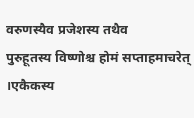वरुणस्यैव प्रजेशस्य तथैव
पुरुहूतस्य विष्णोश्च होमं सप्ताहमाचरेत् ।एकैकस्य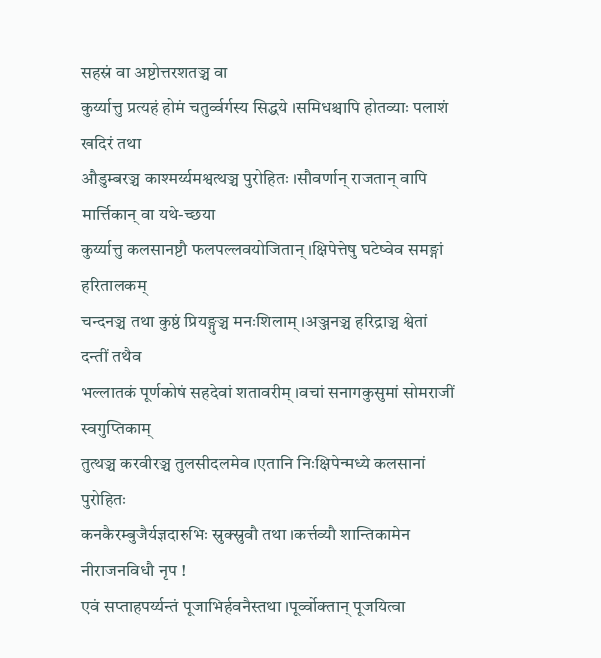सहस्रं वा अष्टोत्तरशतञ्च वा
कुर्य्यात्तु प्रत्यहं होमं चतुर्व्वर्गस्य सिद्धये ।समिधश्चापि होतव्याः पलाशं खदिरं तथा
औडुम्बरञ्च काश्मर्य्यमश्वत्थञ्च पुरोहितः ।सौवर्णान् राजतान् वापि मार्त्तिकान् वा यथे-च्छया
कुर्य्यात्तु कलसानष्टौ फलपल्लवयोजितान् ।क्षिपेत्तेषु घटेष्वेव समङ्गां हरितालकम्
चन्दनञ्च तथा कुष्ठं प्रियङ्गुञ्च मनःशिलाम् ।अञ्जनञ्च हरिद्राञ्च श्वेतां दन्तीं तथैव
भल्लातकं पूर्णकोषं सहदेवां शतावरीम् ।वचां सनागकुसुमां सोमराजीं स्वगुप्तिकाम्
तुत्थञ्च करवीरञ्च तुलसीदलमेव ।एतानि निःक्षिपेन्मध्ये कलसानां पुरोहितः
कनकैरम्बुजैर्यज्ञदारुभिः स्रुक्स्रुवौ तथा ।कर्त्तव्यौ शान्तिकामेन नीराजनविधौ नृप !
एवं सप्ताहपर्य्यन्तं पूजाभिर्हवनैस्तथा ।पूर्व्वोक्तान् पूजयित्वा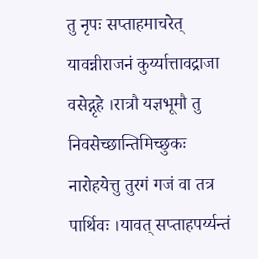तु नृपः सप्ताहमाचरेत्
यावन्नीराजनं कुर्य्यात्तावद्राजा वसेद्गृहे ।रात्रौ यज्ञभूमौ तु निवसेच्छान्तिमिच्छुकः
नारोहयेत्तु तुरगं गजं वा तत्र पार्थिवः ।यावत् सप्ताहपर्य्यन्तं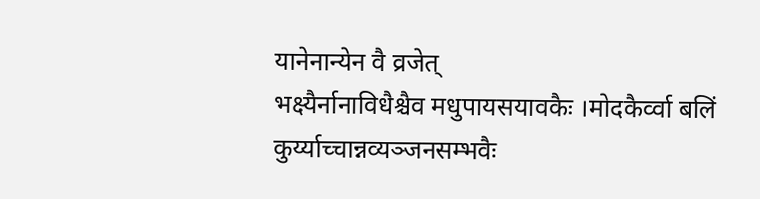यानेनान्येन वै व्रजेत्
भक्ष्यैर्नानाविधैश्चैव मधुपायसयावकैः ।मोदकैर्व्वा बलिं कुर्य्याच्चान्नव्यञ्जनसम्भवैः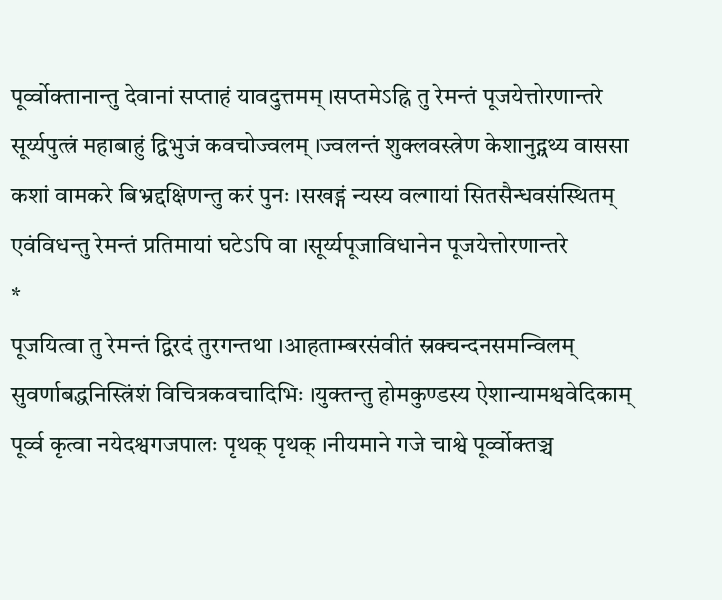पूर्व्वोक्तानान्तु देवानां सप्ताहं यावदुत्तमम् ।सप्तमेऽह्नि तु रेमन्तं पूजयेत्तोरणान्तरे
सूर्य्यपुत्त्रं महाबाहुं द्विभुजं कवचोज्वलम् ।ज्वलन्तं शुक्लवस्त्रेण केशानुद्ग्रथ्य वाससा
कशां वामकरे बिभ्रद्दक्षिणन्तु करं पुनः ।सखड्गं न्यस्य वल्गायां सितसैन्धवसंस्थितम्
एवंविधन्तु रेमन्तं प्रतिमायां घटेऽपि वा ।सूर्य्यपूजाविधानेन पूजयेत्तोरणान्तरे
*
पूजयित्वा तु रेमन्तं द्विरदं तुरगन्तथा ।आहताम्बरसंवीतं स्रक्चन्दनसमन्विलम्
सुवर्णाबद्धनिस्त्रिंशं विचित्रकवचादिभिः ।युक्तन्तु होमकुण्डस्य ऐशान्यामश्ववेदिकाम्
पूर्व्व कृत्वा नयेदश्वगजपालः पृथक् पृथक् ।नीयमाने गजे चाश्वे पूर्व्वोक्तञ्च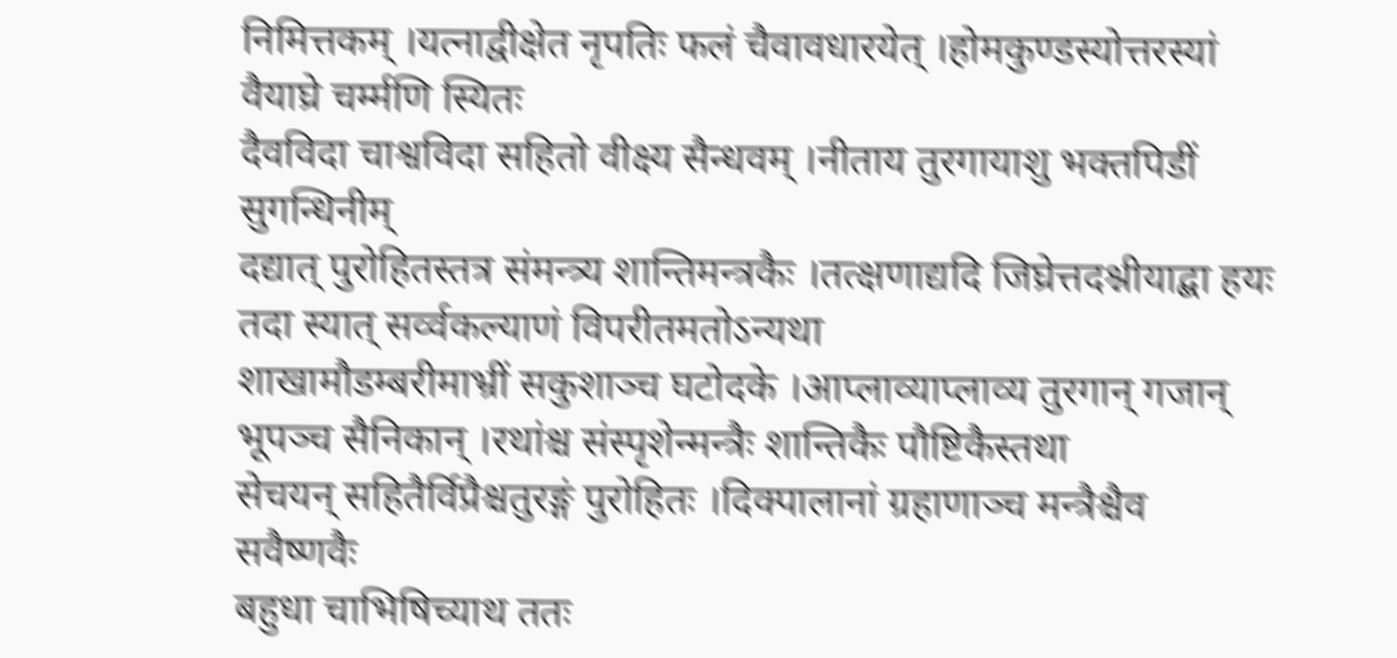निमित्तकम् ।यत्नाद्वीक्षेत नृपतिः फलं चैवावधारयेत् ।होमकुण्डस्योत्तरस्यां वैयाघ्रे चर्म्मणि स्यितः
दैवविदा चाश्वविदा सहितो वीक्ष्य सैन्धवम् ।नीताय तुरगायाशु भक्तपिडीं सुगन्धिनीम्
दद्यात् पुरोहितस्तत्र संमन्त्र्य शान्तिमन्त्रकैः ।तत्क्षणाद्यदि जिघ्रेत्तदश्नीयाद्बा हयः
तदा स्यात् सर्व्वकल्याणं विपरीतमतोऽन्यथा
शाखामौडम्बरीमाभ्रीं सकुशाञ्च घटोदके ।आप्लाव्याप्लाव्य तुरगान् गजान् भूपञ्च सैनिकान् ।रथांश्च संस्पृशेन्मन्त्रैः शान्तिकैः पौष्टिकैस्तथा
सेचयन् सहितैर्विप्रैश्चतुरङ्गं पुरोहितः ।दिक्पालानां ग्रहाणाञ्च मन्त्रैश्चैव सवैष्णवैः
बहुधा चाभिषिच्याथ ततः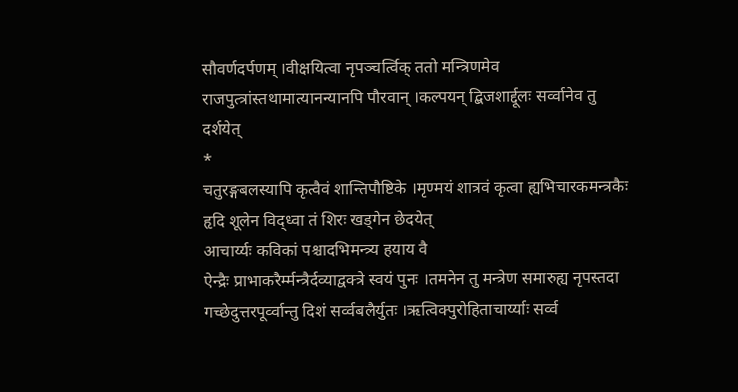सौवर्णदर्पणम् ।वीक्षयित्वा नृपञ्चर्त्विक् ततो मन्त्रिणमेव
राजपुत्त्रांस्तथामात्यानन्यानपि पौरवान् ।कल्पयन् द्बिजशार्द्दूलः सर्व्वानेव तु दर्शयेत्
*
चतुरङ्गबलस्यापि कृत्वैवं शान्तिपौष्टिके ।मृण्मयं शात्रवं कृत्वा ह्यभिचारकमन्त्रकैः
हृदि शूलेन विद्ध्वा तं शिरः खड्गेन छेदयेत्
आचार्य्यः कविकां पश्चादभिमन्त्र्य हयाय वै
ऐन्द्रैः प्राभाकरैर्म्मन्त्रैर्दव्याद्वक्त्रे स्वयं पुनः ।तमनेन तु मन्त्रेण समारुह्य नृपस्तदा
गच्छेदुत्तरपूर्व्वान्तु दिशं सर्व्वबलैर्युतः ।ऋत्विक्पुरोहिताचार्य्याः सर्व्व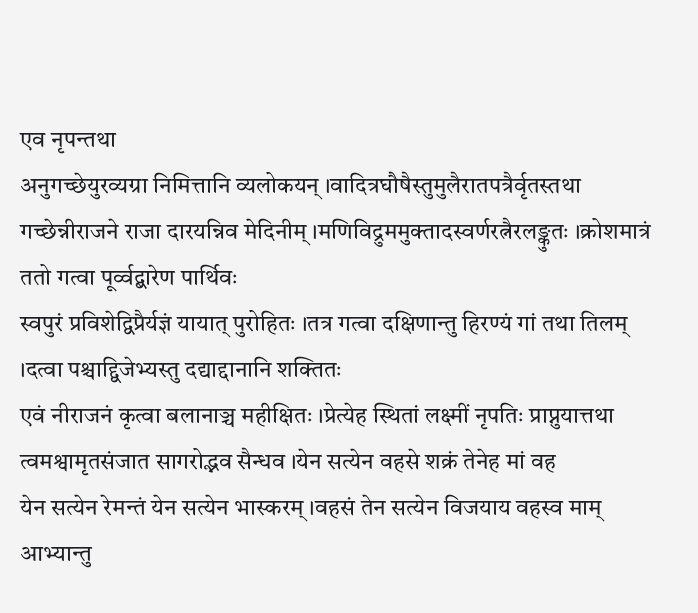एव नृपन्तथा
अनुगच्छेयुरव्यग्रा निमित्तानि व्यलोकयन् ।वादित्रघौषैस्तुमुलैरातपत्रैर्वृतस्तथा
गच्छेन्नीराजने राजा दारयन्निव मेदिनीम् ।मणिविद्रुममुक्तादस्वर्णरत्नैरलङ्कुतः ।क्रोशमात्रं ततो गत्वा पूर्व्वद्बारेण पार्थिवः
स्वपुरं प्रविशेद्विप्रैर्यज्ञं यायात् पुरोहितः ।तत्र गत्वा दक्षिणान्तु हिरण्यं गां तथा तिलम् ।दत्वा पश्चाद्द्विजेभ्यस्तु दद्याद्दानानि शक्तितः
एवं नीराजनं कृत्वा बलानाञ्च महीक्षितः ।प्रेत्येह स्थितां लक्ष्मीं नृपतिः प्राप्नुयात्तथा
त्वमश्वामृतसंजात सागरोद्भव सैन्धव ।येन सत्येन वहसे शक्रं तेनेह मां वह
येन सत्येन रेमन्तं येन सत्येन भास्करम् ।वहसं तेन सत्येन विजयाय वहस्व माम्
आभ्यान्तु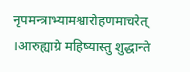नृपमन्त्राभ्यामश्वारोहणमाचरेत् ।आरुह्याग्रे महिष्यास्तु शुद्धान्ते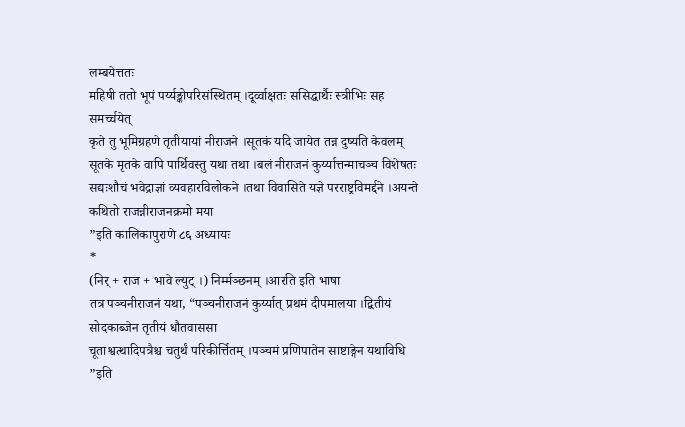लम्बयेत्ततः
महिषी ततो भूपं पर्य्यङ्कोपरिसंस्थितम् ।दूर्व्वाक्षतः ससिद्धार्थैः स्त्रीभिः सह समर्च्चयेत्
कृते तु भूमिग्रहणे तृतीयायां नीराजने ।सूतकं यदि जायेत तन्न दुष्यति केवलम्
सूतके मृतके वापि पार्थिवस्तु यथा तथा ।बलं नीराजनं कुर्य्यात्तन्माचञ्च विशेषतः
सद्यःशौचं भवेद्राज्ञां व्यवहारविलोकने ।तथा विवासिते यज्ञे परराष्ट्रविमर्द्दने ।अयन्ते कथितो राजन्नीराजनक्रमो मया
”इति कालिकापुराणे ८६ अध्यायः
*
(निर् + राज + भावे ल्युट् ।) निर्म्मञ्छनम् ।आरति इति भाषा
तत्र पञ्चनीराजनं यथा, “पञ्चनीराजनं कुर्य्यात् प्रथमं दीपमालया ।द्बितीयं सोदकाब्जेन तृतीयं धौतवाससा
चूताश्वत्थादिपत्रैश्च चतुर्थं परिकीर्त्तितम् ।पञ्चमं प्रणिपातेन साष्टाङ्गेन यथाविधि
”इति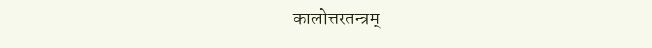कालोत्तरतन्त्रम्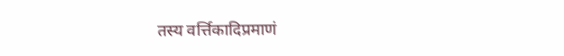तस्य वर्त्तिकादिप्रमाणं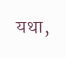यथा,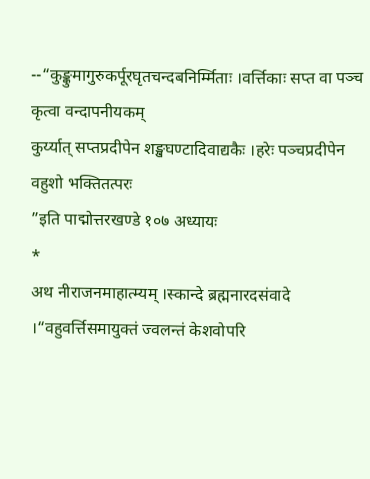--“कुङ्कुमागुरुकर्पूरघृतचन्दबनिर्म्मिताः ।वर्त्तिकाः सप्त वा पञ्च कृत्वा वन्दापनीयकम्
कुर्य्यात् सप्तप्रदीपेन शङ्खघण्टादिवाद्यकैः ।हरेः पञ्चप्रदीपेन वहुशो भक्तितत्परः
”इति पाद्मोत्तरखण्डे १०७ अध्यायः
*
अथ नीराजनमाहात्म्यम् ।स्कान्दे ब्रह्मनारदसंवादे ।“वहुवर्त्तिसमायुक्तं ज्वलन्तं केशवोपरि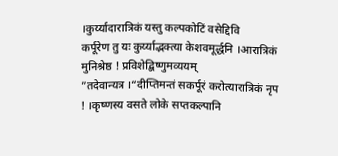।कुर्य्यादारात्रिकं यस्तु कल्पकोटिं वसेद्दिवि
कर्पूरेण तु यः कुर्य्याद्भक्त्या केशवमूर्द्धनि ।आरात्रिकं मुनिश्रेष्ठ ! प्रविशेद्बिष्णुमव्ययम्
”तदेवान्यत्र ।“दीप्तिमन्तं सकर्पूरं करोत्यारात्रिकं नृप ! ।कृष्णस्य वसते लोके सप्तकल्पानि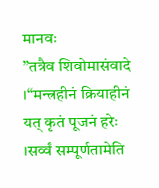मानवः
”तत्रैव शिवोमासंवादे ।“मन्त्रहीनं क्रियाहीनं यत् कृतं पूजनं हरेः ।सर्व्वं सम्पूर्णतामेति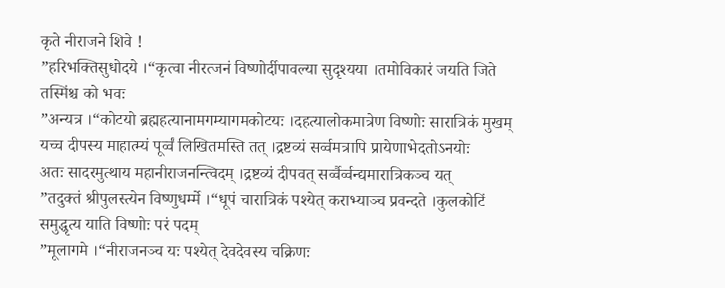कृते नीराजने शिवे !
”हरिभक्तिसुधोदये ।“कृत्वा नीरत्जनं विष्णोर्दीपावल्या सुदृश्यया ।तमोविकारं जयति जिते तस्मिंश्च को भवः
”अन्यत्र ।“कोटयो ब्रह्महत्यानामगम्यागमकोटयः ।दहत्यालोकमात्रेण विष्णोः सारात्रिकं मुखम्
यच्च दीपस्य माहात्म्यं पूर्व्वं लिखितमस्ति तत् ।द्रष्टव्यं सर्व्वमत्रापि प्रायेणाभेदतोऽनयोः
अतः सादरमुत्थाय महानीराजनन्त्विदम् ।द्रष्टव्यं दीपवत् सर्व्वैर्व्वन्द्यमारात्रिकञ्च यत्
”तदुक्तं श्रीपुलस्त्येन विष्णुधर्म्मे ।“धूपं चारात्रिकं पश्येत् कराभ्याञ्च प्रवन्दते ।कुलकोटिं समुद्धृत्य याति विष्णोः परं पदम्
”मूलागमे ।“नीराजनञ्च यः पश्येत् देवदेवस्य चक्रिणः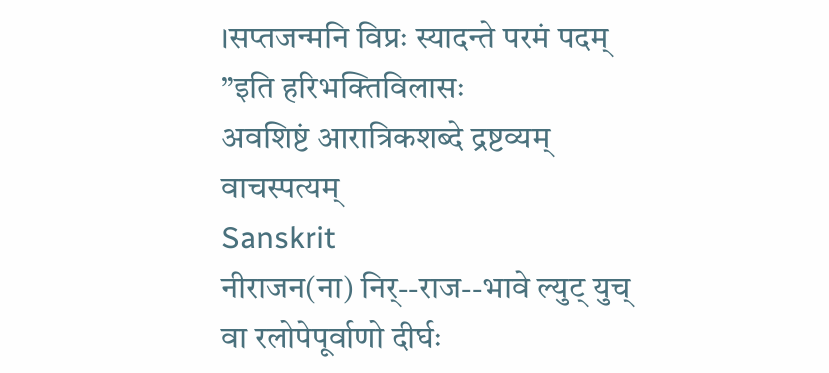।सप्तजन्मनि विप्रः स्यादन्ते परमं पदम्
”इति हरिभक्तिविलासः
अवशिष्टं आरात्रिकशब्दे द्रष्टव्यम्
वाचस्पत्यम्
Sanskrit
नीराजन(ना) निर्--राज--भावे ल्युट् युच् वा रलोपेपूर्वाणो दीर्घः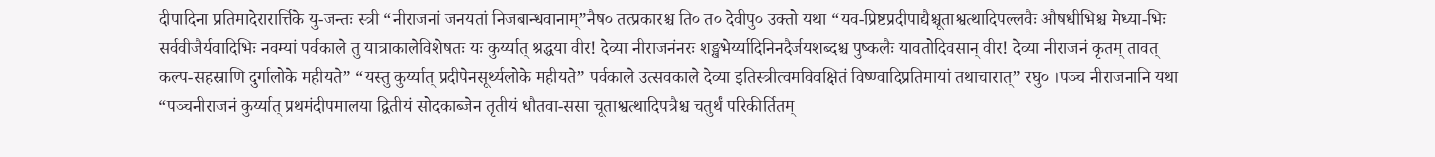दीपादिना प्रतिमादेरारार्त्तिके यु-जन्तः स्त्री “नीराजनां जनयतां निजबान्धवानाम्”नैष० तत्प्रकारश्च ति० त० देवीपु० उक्तो यथा “यव-प्रिष्टप्रदीपाद्यैश्चूताश्वत्थादिपल्लवैः औषधीभिश्च मेध्या-भिः सर्ववीजैर्यवादिभिः नवम्यां पर्वकाले तु यात्राकालेविशेषतः यः कुर्य्यात् श्रद्धया वीर! देव्या नीराजनंनरः शङ्खभेर्य्यादिनिनदैर्जयशब्दश्च पुष्कलैः यावतोदिवसान् वीर! देव्या नीराजनं कृतम् तावत् कल्प-सहस्राणि दुर्गालोके महीयते” “यस्तु कुर्य्यात् प्रदीपेनसूर्थ्यलोके महीयते” पर्वकाले उत्सवकाले देव्या इतिस्त्रीत्वमविवक्षितं विष्ण्वादिप्रतिमायां तथाचारात्” रघु० ।पञ्च नीराजनानि यथा “पञ्चनीराजनं कुर्य्यात् प्रथमंदीपमालया द्वितीयं सोदकाब्जेन तृतीयं धौतवा-ससा चूताश्वत्थादिपत्रैश्च चतुर्थं परिकीर्तितम्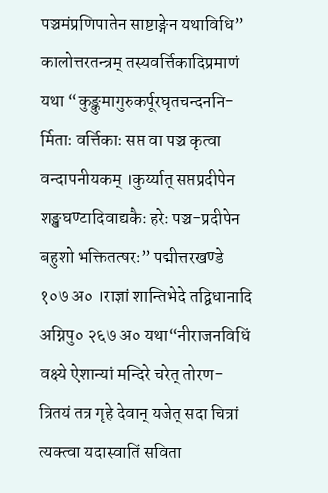पञ्चमंप्रणिपातेन साष्टाङ्गेन यथाविधि” कालोत्तरतन्त्रम् तस्यवर्त्तिकादिप्रमाणं यथा “कुङ्कुमागुरुकर्पूरघृतचन्दननि-र्मिताः वर्त्तिकाः सप्त वा पञ्च कृत्वा वन्दापनीयकम् ।कुर्य्यात् सप्तप्रदीपेन शङ्खघण्टादिवाद्यकैः हरेः पञ्च-प्रदीपेन बहुशो भक्तितत्षरः” पद्मीत्तरखण्डे १०७ अ० ।राज्ञां शान्तिभेदे तद्विधानादि अग्निपु० २६७ अ० यथा“नीराजनविधिं वक्ष्ये ऐशान्यां मन्दिरे चरेत् तोरण-त्रितयं तत्र गृहे देवान् यजेत् सदा चित्रां त्यक्त्वा यदास्वातिं सविता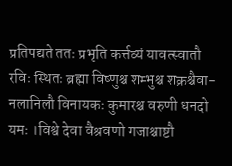प्रतिपद्यते ततः प्रभृति कर्त्तव्यं यावत्स्वातौ रविः स्थितः ब्रह्मा विष्णुश्च शम्भुश्च शक्रश्चैवा-नलानिलौ विनायकः कुमारश्च वरुणी धनदो यमः ।विश्वे देवा वैश्रवणो गजाश्चाष्टौ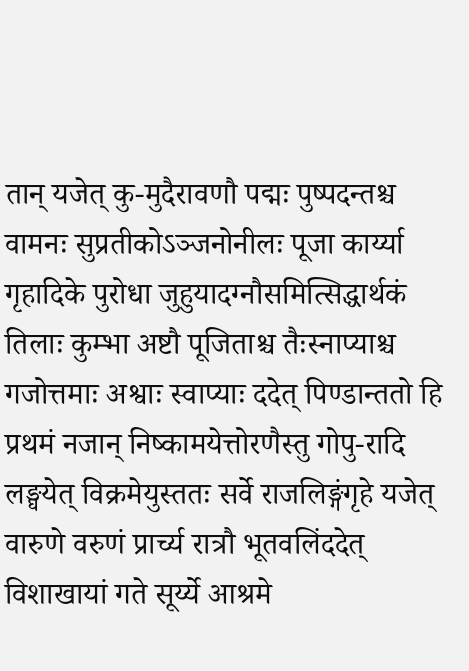तान् यजेत् कु-मुदैरावणौ पद्मः पुष्पदन्तश्च वामनः सुप्रतीकोऽञ्जनोनीलः पूजा कार्य्या गृहादिके पुरोधा जुहुयादग्नौसमित्सिद्धार्थकं तिलाः कुम्भा अष्टौ पूजिताश्च तैःस्नाप्याश्च गजोत्तमाः अश्वाः स्वाप्याः ददेत् पिण्डान्ततो हि प्रथमं नजान् निष्कामयेत्तोरणैस्तु गोपु-रादि लङ्घयेत् विक्रमेयुस्ततः सर्वे राजलिङ्गंगृहे यजेत् वारुणे वरुणं प्रार्च्य रात्रौ भूतवलिंददेत् विशाखायां गते सूर्य्ये आश्रमे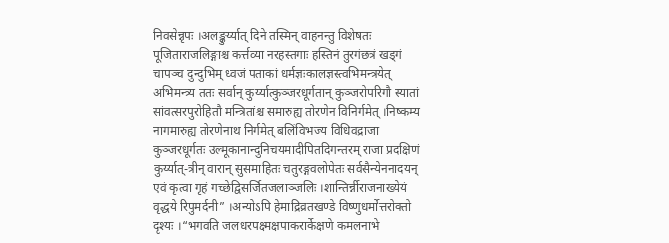निवसेन्नृपः ।अलङ्कुर्य्यात् दिने तस्मिन् वाहनन्तु विशेषतः पूजिताराजलिङ्गाश्च कर्त्तव्या नरहस्तगाः हस्तिनं तुरगंछत्रं खड्गं चापञ्च दुन्दुभिम् ध्वजं पताकां धर्मज्ञःकालज्ञस्त्वभिमन्त्रयेत् अभिमन्त्र्य ततः सर्वान् कुर्य्यात्कुञ्जरधूर्गतान् कुञ्जरोपरिगौ स्यातां सांवत्सरपुरोहितौ मन्त्रितांश्च समारुह्य तोरणेन विनिर्गमेत् ।निष्कम्य नागमारुह्य तोरणेनाथ निर्गमेत् बलिंविभज्य विधिवद्राजा कुञ्जरधूर्गतः उल्मूकानान्दुनिचयमादीपितदिगन्तरम् राजा प्रदक्षिणं कुर्य्यात्-त्रीन् वारान् सुसमाहितः चतुरङ्गवलोपेतः सर्वसैन्येननादयन् एवं कृत्वा गृहं गच्छेद्विसर्जितजलाञ्जलिः ।शान्तिर्न्नीराजनाख्येयं वृद्धये रिपुमर्दनी” ।अन्योऽपि हेमाद्रिव्रतखण्डे विष्णुधर्मोत्तरोक्तो दृश्यः ।“भगवति जलधरपक्ष्मक्षपाकरार्केक्षणे कमलनाभे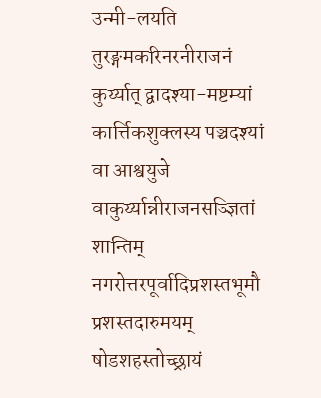उन्मी-लयति तुरङ्गमकरिनरनीराजनं कुर्य्यात् द्वादश्या-मष्टम्यां कार्त्तिकशुक्लस्य पञ्चदश्यां वा आश्वयुजे वाकुर्य्यान्नीराजनसञ्ज्ञितां शान्तिम् नगरोत्तरपूर्वादिप्रशस्तभूमौ प्रशस्तदारुमयम् षोडशहस्तोच्छ्रायं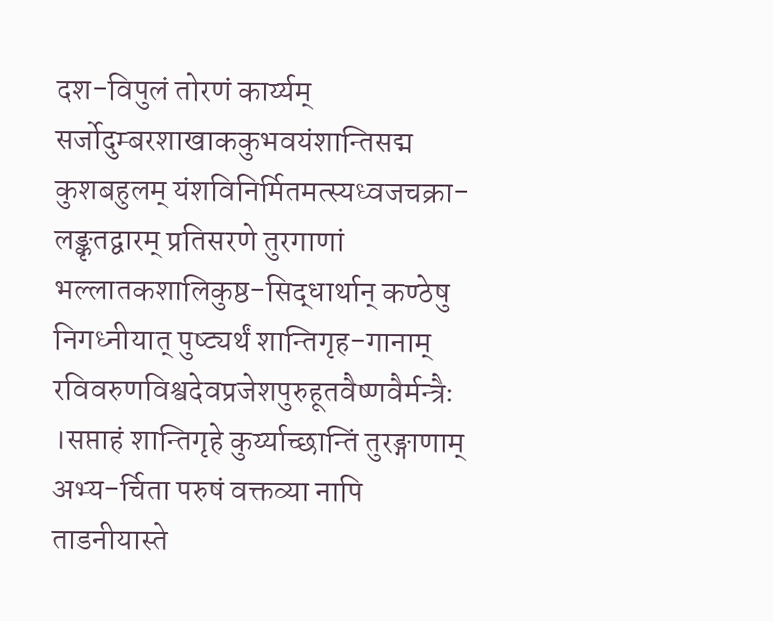दश-विपुलं तोरणं कार्य्यम् सर्जोदुम्बरशाखाककुभवयंशान्तिसद्म कुशबहुलम् यंशविनिर्मितमत्स्यध्वजचक्रा-लङ्कृतद्वारम् प्रतिसरणे तुरगाणां भल्लातकशालिकुष्ठ-सिद्धार्थान् कण्ठेषु निगध्नीयात् पुष्ट्यर्थं शान्तिगृह-गानाम् रविवरुणविश्वदेवप्रजेशपुरुहूतवैष्णवैर्मन्त्रैः ।सप्ताहं शान्तिगृहे कुर्य्याच्छान्तिं तुरङ्गाणाम् अभ्य-र्चिता परुषं वक्तव्या नापि ताडनीयास्ते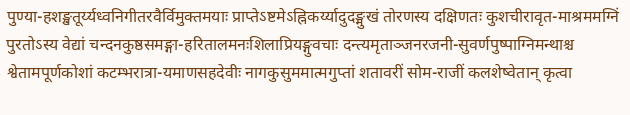पुण्या-हशङ्खतूर्य्यध्वनिगीतरवैर्विमुक्तमयाः प्राप्तेऽष्टमेऽह्निकर्य्यादुदङ्मुखं तोरणस्य दक्षिणतः कुशचीरावृत-माश्रममग्निं पुरतोऽस्य वेद्यां चन्दनकुष्ठसमङ्गा-हरितालमनःशिलाप्रियङ्गुवचाः दन्त्यमृताञ्जनरजनी-सुवर्णपुष्पाग्निमन्थाश्च श्वेतामपूर्णकोशां कटम्भरात्रा-यमाणसहदेवीः नागकुसुममात्मगुप्तां शतावरीं सोम-राजीं कलशेष्वेतान् कृत्वा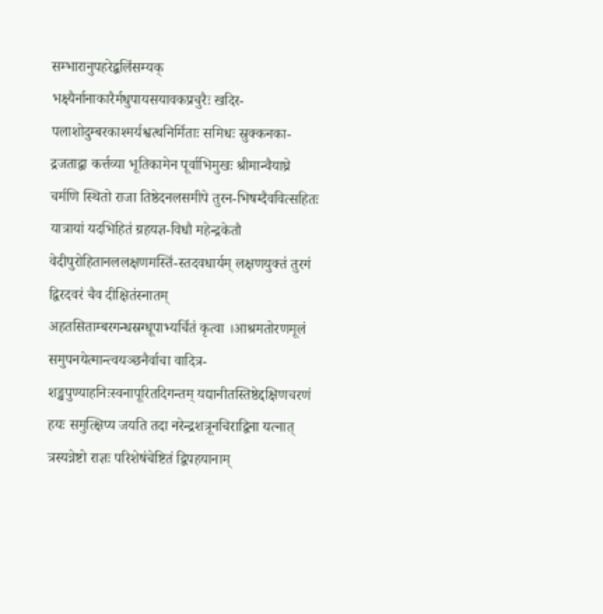सम्भारानुपहरेद्बलिंसम्यक् भक्ष्यैर्नानाकारैर्मधुपायसयावकप्रचुरैः खदिर-पलाशोदुम्बरकाश्मर्यश्वत्थनिर्मिताः समिधः स्रुक्कनका-द्रजताद्वा कर्त्तव्या भूतिकामेन पूर्वाभिमुखः श्रीमान्वैयाघ्रे चर्मणि स्थितो राजा तिष्ठेदनलसमीपे तुरन-भिषग्दैववित्सहितः यात्रायां यदभिहितं ग्रहयज्ञ-विधौ महेन्द्रकेतौ वेदीपुरोहितानललक्षणमस्तिं-स्तदवधार्यम् लक्षणयुक्तं तुरगं द्विरदवरं चैव दीक्षितंस्नातम् अहतसिताम्बरगन्धस्रग्धूपाभ्यर्चितं कृत्वा ।आश्रमतोरणमूलं समुपनयेत्मान्त्वयञ्छनैर्वाचा वादित्र-शङ्खपुण्याहनिःस्वनापूरितदिगन्तम् यद्यानीतस्तिष्ठेद्दक्षिणचरणं हयः समुत्क्षिप्य जयति तदा नरेन्द्रशत्रूनचिराद्विना यत्नात् त्रस्यन्नेष्टो राज्ञः परिशेषंचेष्टितं द्विपहयानाम्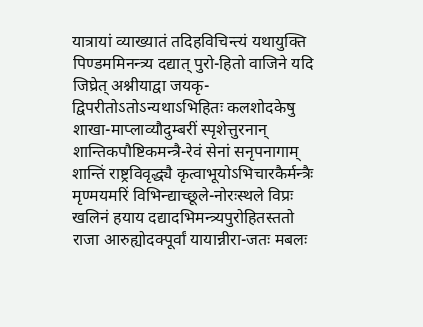यात्रायां व्याख्यातं तदिहविचिन्त्यं यथायुक्ति पिण्डममिनन्त्र्य दद्यात् पुरो-हितो वाजिने यदि जिघ्रेत् अश्नीयाद्वा जयकृ-द्विपरीतोऽतोऽन्यथाऽभिहितः कलशोदकेषु शाखा-माप्लाव्यौदुम्बरीं स्पृशेत्तुरनान् शान्तिकपौष्टिकमन्त्रै-रेवं सेनां सनृपनागाम् शान्तिं राष्ट्रविवृद्ध्यै कृत्वाभूयोऽभिचारकैर्मन्त्रैः मृण्मयमरिं विभिन्द्याच्छूले-नोरःस्थले विप्रः खलिनं हयाय दद्यादभिमन्त्र्यपुरोहितस्ततो राजा आरुह्योदक्पूर्वां यायान्नीरा-जतः मबलः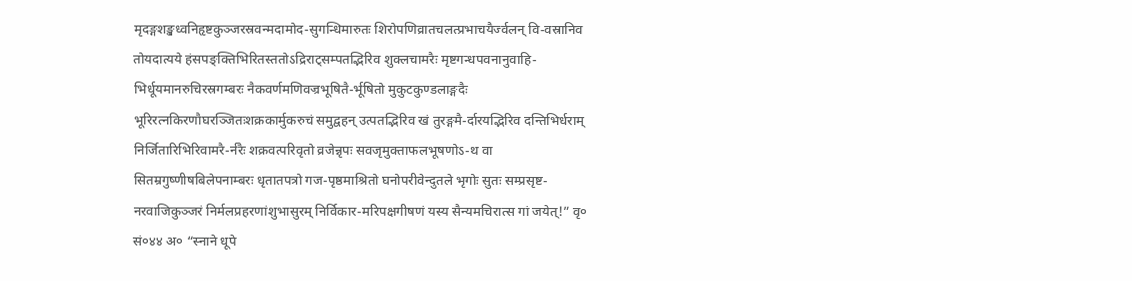मृदङ्गशङ्खध्वनिहृष्टकुञ्जरस्रवन्मदामोद-सुगन्धिमारुतः शिरोपणिव्रातचलत्प्रभाचयैर्ज्वलन् वि-वस्रानिव तोयदात्यये हंसपङ्क्तिभिरितस्ततोऽद्रिराट्सम्पतद्भिरिव शुक्लचामरैः मृष्टगन्धपवनानुवाहि-भिर्धूयमानरुचिरस्रगम्बरः नैकवर्णमणिवज्रभूषितै-र्भूषितो मुकुटकुण्डलाङ्गदैः भूरिरत्नकिरणौघरञ्जितःशक्रकार्मुकरुचं समुद्वहन् उत्पतद्भिरिव खं तुरङ्गमै-र्दारयद्भिरिव दन्तिभिर्धराम् निर्जितारिभिरिवामरै-र्नरैः शक्रवत्परिवृतो व्रजेन्नृपः सवजृमुक्ताफलभूषणोऽ-थ वा सितम्रगुष्णीषबिलेपनाम्बरः धृतातपत्रो गज-पृष्ठमाश्रितो घनोपरीवेन्दुतले भृगोः सुतः सम्प्रसृष्ट-नरवाजिकुञ्जरं निर्मलप्रहरणांशुभासुरम् निर्विकार-मरिपक्षगीषणं यस्य सैन्यमचिरात्स गां जयेत्!” वृ० सं०४४ अ० “स्नाने धूपे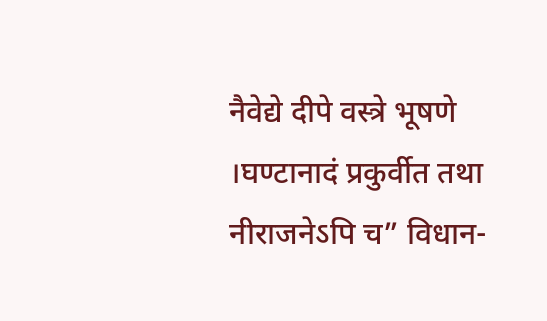नैवेद्ये दीपे वस्त्रे भूषणे ।घण्टानादं प्रकुर्वीत तथा नीराजनेऽपि च” विधान-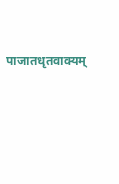पाजातधृतवाक्यम्